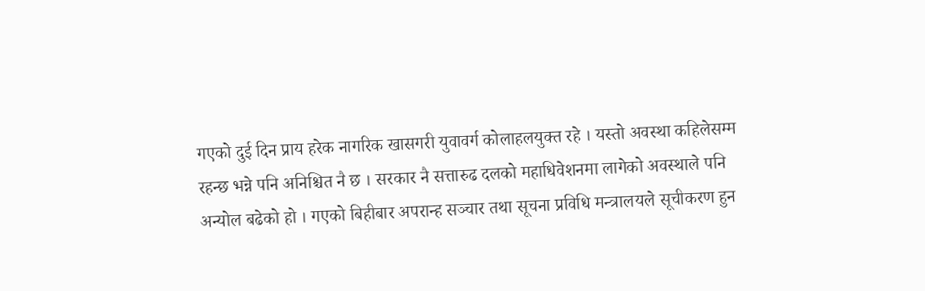गएको दुई दिन प्राय हरेक नागरिक खासगरी युवावर्ग कोलाहलयुक्त रहे । यस्तो अवस्था कहिलेसम्म रहन्छ भन्ने पनि अनिश्चित नै छ । सरकार नै सत्तारुढ दलको महाधिवेशनमा लागेको अवस्थाले पनि अन्योल बढेको हो । गएको बिहीबार अपरान्ह सञ्चार तथा सूचना प्रविधि मन्त्रालयले सूचीकरण हुन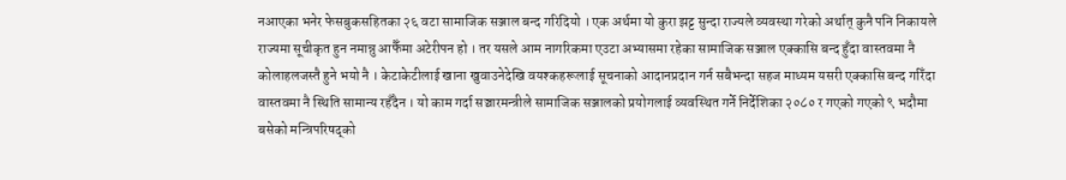नआएका भनेर फेसबुकसहितका २६ वटा सामाजिक सञ्जाल बन्द गरिदियो । एक अर्थमा यो कुरा झट्ट सुन्दा राज्यले व्यवस्था गरेको अर्थात् कुनै पनि निकायले राज्यमा सूचीकृत हुन नमान्नु आफैँमा अटेरीपन हो । तर यसले आम नागरिकमा एउटा अभ्यासमा रहेका सामाजिक सञ्जाल एक्कासि बन्द हुँदा वास्तवमा नै कोलाहलजस्तै हुने भयो नै । केटाकेटीलाई खाना खुवाउनेदेखि वयश्कहरूलाई सूचनाको आदानप्रदान गर्न सबैभन्दा सहज माध्यम यसरी एक्कासि बन्द गरिँदा वास्तवमा नै स्थिति सामान्य रहँदैन । यो काम गर्दा सञ्चारमन्त्रीले सामाजिक सञ्जालको प्रयोगलाई व्यवस्थित गर्ने निर्देशिका २०८० र गएको गएको ९ भदौमा बसेको मन्त्रिपरिषद्को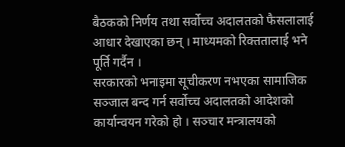बैठकको निर्णय तथा सर्वोच्च अदालतको फैसलालाई आधार देखाएका छन् । माध्यमको रिक्ततालाई भने पूर्ति गर्दैन ।
सरकारको भनाइमा सूचीकरण नभएका सामाजिक सञ्जाल बन्द गर्न सर्वोच्च अदालतको आदेशको कार्यान्वयन गरेको हो । सञ्चार मन्त्रालयको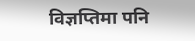विज्ञप्तिमा पनि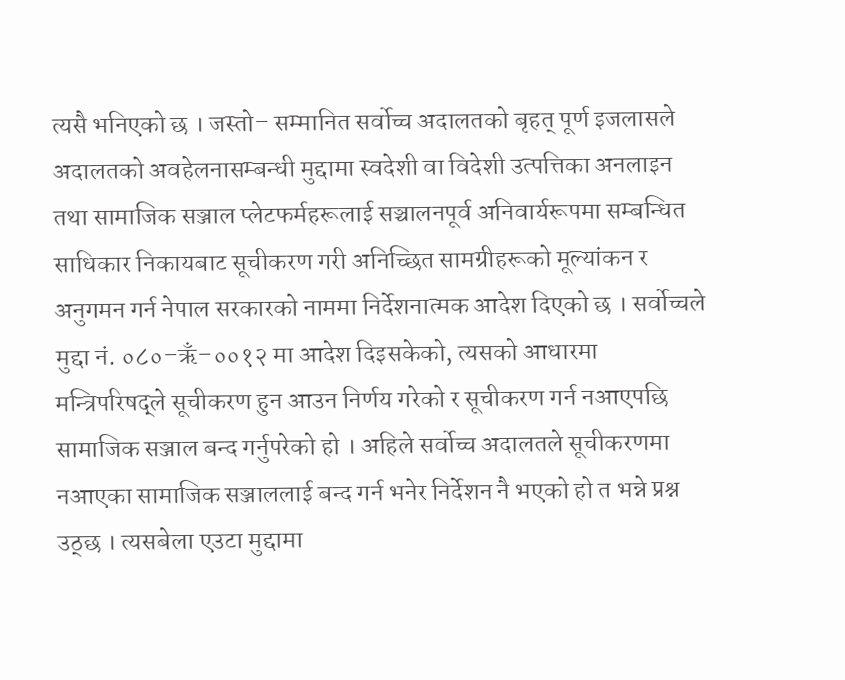त्यसै भनिएको छ । जस्तो– सम्मानित सर्वोच्च अदालतको बृहत् पूर्ण इजलासले अदालतको अवहेलनासम्बन्धी मुद्दामा स्वदेशी वा विदेशी उत्पत्तिका अनलाइन तथा सामाजिक सञ्जाल प्लेटफर्महरूलाई सञ्चालनपूर्व अनिवार्यरूपमा सम्बन्धित साधिकार निकायबाट सूचीकरण गरी अनिच्छित सामग्रीहरूको मूल्यांकन र अनुगमन गर्न नेपाल सरकारको नाममा निर्देशनात्मक आदेश दिएको छ । सर्वोच्चले मुद्दा नं. ०८०–ऋँ–००१२ मा आदेश दिइसकेको, त्यसको आधारमा मन्त्रिपरिषद्ले सूचीकरण हुन आउन निर्णय गरेको र सूचीकरण गर्न नआएपछि सामाजिक सञ्जाल बन्द गर्नुपरेको हो । अहिले सर्वोच्च अदालतले सूचीकरणमा नआएका सामाजिक सञ्जाललाई बन्द गर्न भनेर निर्देशन नै भएको हो त भन्ने प्रश्न उठ्छ । त्यसबेला एउटा मुद्दामा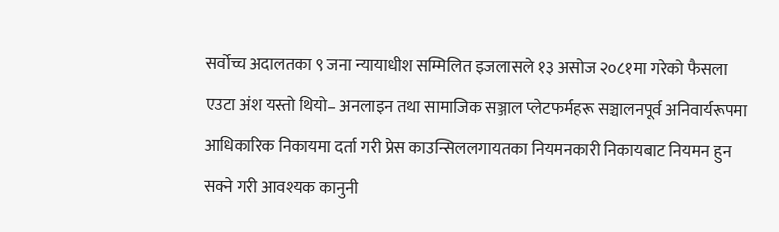सर्वोच्च अदालतका ९ जना न्यायाधीश सम्मिलित इजलासले १३ असोज २०८१मा गरेको फैसला एउटा अंश यस्तो थियो– अनलाइन तथा सामाजिक सञ्जाल प्लेटफर्महरू सञ्चालनपूर्व अनिवार्यरूपमा आधिकारिक निकायमा दर्ता गरी प्रेस काउन्सिललगायतका नियमनकारी निकायबाट नियमन हुन सक्ने गरी आवश्यक कानुनी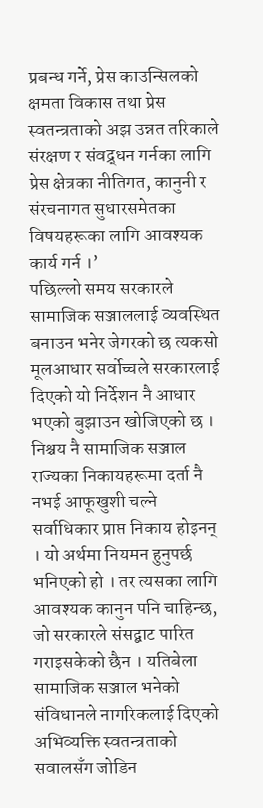प्रबन्ध गर्ने, प्रेस काउन्सिलको क्षमता विकास तथा प्रेस स्वतन्त्रताको अझ उन्नत तरिकाले संरक्षण र संवद्र्धन गर्नका लागि प्रेस क्षेत्रका नीतिगत, कानुनी र संरचनागत सुधारसमेतका विषयहरूका लागि आवश्यक कार्य गर्न ।’
पछिल्लो समय सरकारले सामाजिक सञ्जाललाई व्यवस्थित बनाउन भनेर जेगरको छ त्यकसो मूलआधार सर्वोच्चले सरकारलाई दिएको यो निर्देशन नै आधार भएको बुझाउन खोजिएको छ । निश्चय नै सामाजिक सञ्जाल राज्यका निकायहरूमा दर्ता नै नभई आफूखुशी चल्ने सर्वाधिकार प्राप्त निकाय होइनन् । यो अर्थमा नियमन हुनुपर्छ भनिएको हो । तर त्यसका लागि आवश्यक कानुन पनि चाहिन्छ, जो सरकारले संसद्बाट पारित गराइसकेको छैन । यतिबेला सामाजिक सञ्जाल भनेको संविधानले नागरिकलाई दिएको अभिव्यक्ति स्वतन्त्रताको सवालसँग जोडिन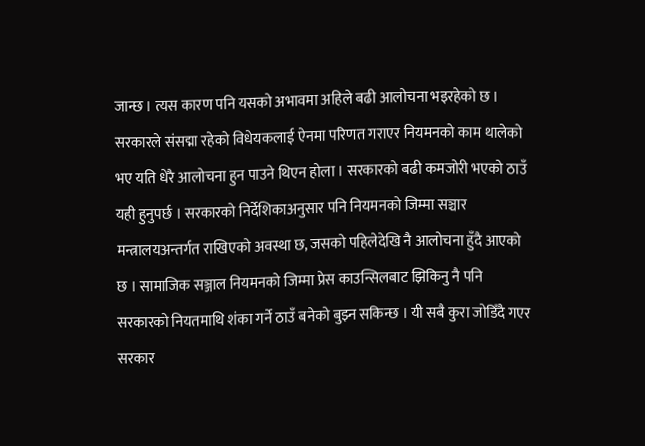जान्छ । त्यस कारण पनि यसको अभावमा अहिले बढी आलोचना भइरहेको छ । सरकारले संसद्मा रहेको विधेयकलाई ऐनमा परिणत गराएर नियमनको काम थालेको भए यति धेरै आलोचना हुन पाउने थिएन होला । सरकारको बढी कमजोरी भएको ठाउँ यही हुनुपर्छ । सरकारको निर्देशिकाअनुसार पनि नियमनको जिम्मा सञ्चार मन्त्रालयअन्तर्गत राखिएको अवस्था छ, जसको पहिलेदेखि नै आलोचना हुँदै आएको छ । सामाजिक सञ्जाल नियमनको जिम्मा प्रेस काउन्सिलबाट झिकिनु नै पनि सरकारको नियतमाथि शंका गर्ने ठाउँ बनेको बुझ्न सकिन्छ । यी सबै कुरा जोडिँदै गएर सरकार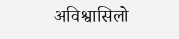अविश्वासिलो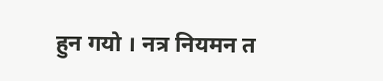हुन गयो । नत्र नियमन त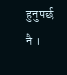हुनुपर्छ नै ।